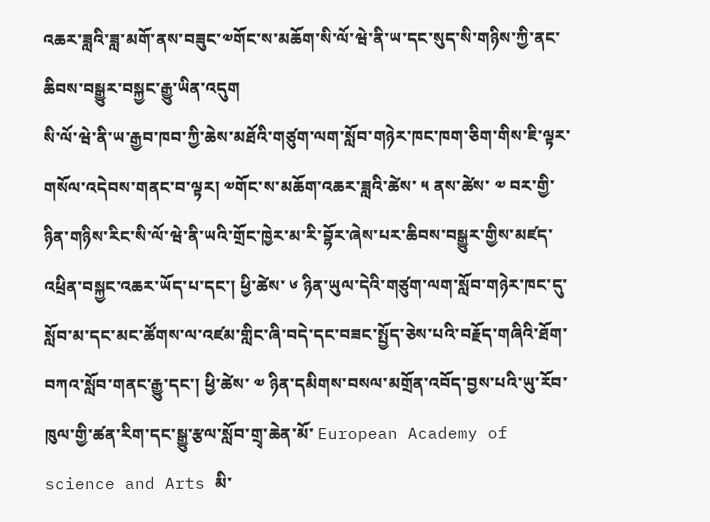འཆར་ཟླའི་ཟླ་མགོ་ནས་བཟུང་༧གོང་ས་མཆོག་སི་ལོ་ཝེ་ནི་ཡ་དང་སུད་སི་གཉིས་ཀྱི་ནང་ཆིབས་བསྒྱུར་བསྐྱང་རྒྱུ་ཡིན་འདུག
སི་ལོ་ཝེ་ནི་ཡ་རྒྱབ་ཁབ་ཀྱི་ཆེས་མཐོའི་གཙུག་ལག་སློབ་གཉེར་ཁང་ཁག་ཅིག་གིས་ཇི་ལྟར་གསོལ་འདེབས་གནང་བ་ལྟར། ༧གོང་ས་མཆོག་འཆར་ཟླའི་ཚེས་ ༥ ནས་ཚེས་ ༧ བར་གྱི་ཉིན་གཉིས་རིང་སི་ལོ་ཝེ་ནི་ཡའི་གྲོང་ཁྱེར་མ་རི་བྷོར་ཞེས་པར་ཆིབས་བསྒྱུར་གྱིས་མཛད་འཕྲིན་བསྐྱང་འཆར་ཡོད་པ་དང་། ཕྱི་ཚེས་ ༦ ཉིན་ཡུལ་དེའི་གཙུག་ལག་སློབ་གཉེར་ཁང་དུ་སློབ་མ་དང་མང་ཚོགས་ལ་འཛམ་གླིང་ཞི་བདེ་དང་བཟང་སྤྱོད་ཅེས་པའི་བརྗོད་གཞིའི་ཐོག་བཀའ་སློབ་གནང་རྒྱུ་དང་། ཕྱི་ཚེས་ ༧ ཉིན་དམིགས་བསལ་མགྲོན་འབོད་བྱས་པའི་ཡུ་རོབ་ཁུལ་གྱི་ཚན་རིག་དང་སྒྱུ་རྩལ་སློབ་གྲྭ་ཆེན་མོ་ European Academy of science and Arts མི་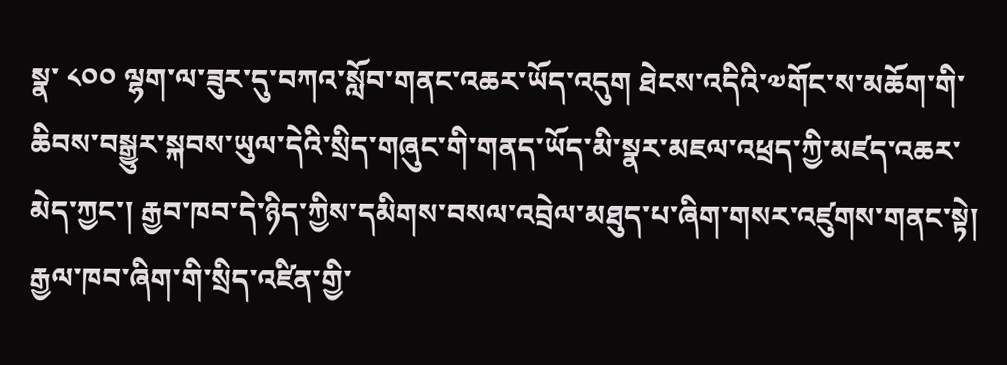སྣ་ ༨༠༠ ལྷག་ལ་ཟུར་དུ་བཀའ་སློབ་གནང་འཆར་ཡོད་འདུག ཐེངས་འདིའི་༧གོང་ས་མཆོག་གི་ཆིབས་བསྒྱུར་སྐབས་ཡུལ་དེའི་སྲིད་གཞུང་གི་གནད་ཡོད་མི་སྣར་མཇལ་འཕྲད་ཀྱི་མཛད་འཆར་མེད་ཀྱང་། རྒྱབ་ཁབ་དེ་ཉིད་ཀྱིས་དམིགས་བསལ་འབྲེལ་མཐུད་པ་ཞིག་གསར་འཛུགས་གནང་སྟེ། རྒྱལ་ཁབ་ཞིག་གི་སྲིད་འཛིན་གྱི་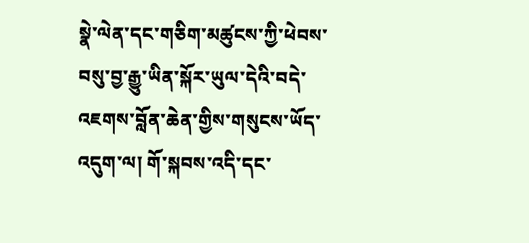སྣེ་ལེན་དང་གཅིག་མཚུངས་ཀྱི་ཕེབས་བསུ་བྱ་རྒྱུ་ཡིན་སྐོར་ཡུལ་དེའི་བདེ་འཇགས་བློན་ཆེན་གྱིས་གསུངས་ཡོད་འདུག་ལ། གོ་སྐབས་འདི་དང་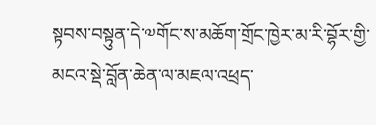སྟབས་བསྟུན་དེ་༧གོང་ས་མཆོག་གྲོང་ཁྱེར་མ་རི་བྷོར་གྱི་མངའ་སྡེ་བློན་ཆེན་ལ་མཇལ་འཕྲད་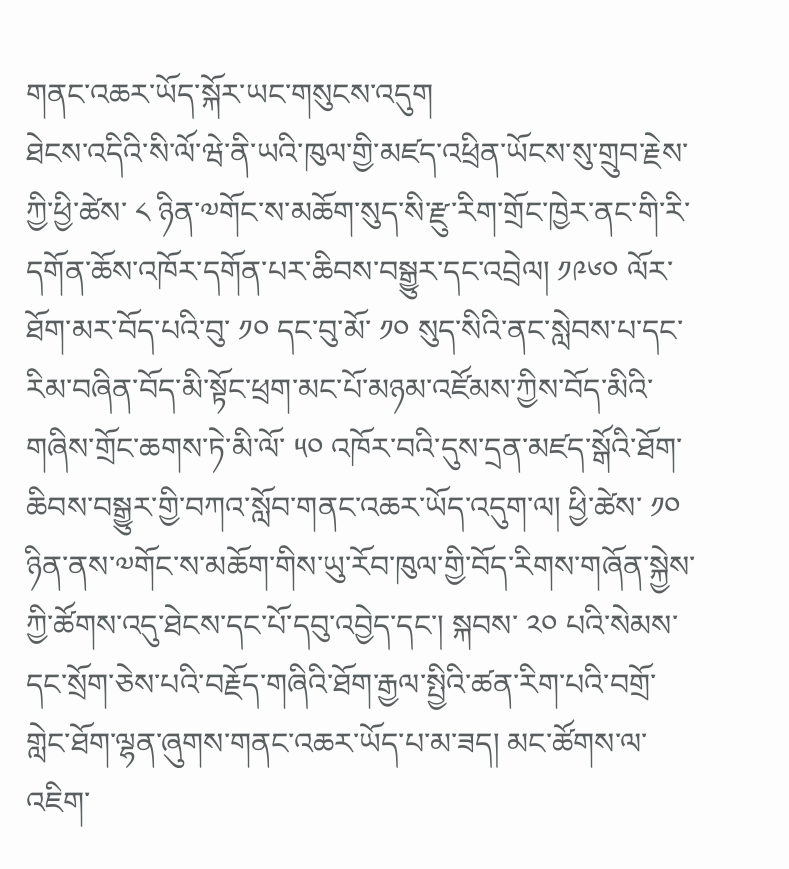གནང་འཆར་ཡོད་སྐོར་ཡང་གསུངས་འདུག
ཐེངས་འདིའི་སི་ལོ་ཝེ་ནི་ཡའི་ཁུལ་གྱི་མཛད་འཕྲིན་ཡོངས་སུ་གྲུབ་རྗེས་ཀྱི་ཕྱི་ཚེས་ ༨ ཉིན་༧གོང་ས་མཆོག་སུད་སི་རྫུ་རིག་གྲོང་ཁྱེར་ནང་གི་རི་དགོན་ཆོས་འཁོར་དགོན་པར་ཆིབས་བསྒྱུར་དང་འབྲེལ། ༡༩༦༠ ལོར་ཐོག་མར་བོད་པའི་བུ་ ༡༠ དང་བུ་མོ་ ༡༠ སུད་སིའི་ནང་སླེབས་པ་དང་རིམ་བཞིན་བོད་མི་སྟོང་ཕྲག་མང་པོ་མཉམ་འཛོམས་ཀྱིས་བོད་མིའི་གཞིས་གྲོང་ཆགས་ཏེ་མི་ལོ་ ༥༠ འཁོར་བའི་དུས་དྲན་མཛད་སྒོའི་ཐོག་ཆིབས་བསྒྱུར་གྱི་བཀའ་སློབ་གནང་འཆར་ཡོད་འདུག་ལ། ཕྱི་ཚེས་ ༡༠ ཉིན་ནས་༧གོང་ས་མཆོག་གིས་ཡུ་རོབ་ཁུལ་གྱི་བོད་རིགས་གཞོན་སྐྱེས་ཀྱི་ཚོགས་འདུ་ཐེངས་དང་པོ་དབུ་འབྱེད་དང་། སྐབས་ ༢༠ པའི་སེམས་དང་སྲོག་ཅེས་པའི་བརྗོད་གཞིའི་ཐོག་རྒྱལ་སྤྱིའི་ཚན་རིག་པའི་བགྲོ་གླེང་ཐོག་ལྷན་ཞུགས་གནང་འཆར་ཡོད་པ་མ་ཟད། མང་ཚོགས་ལ་འཇིག་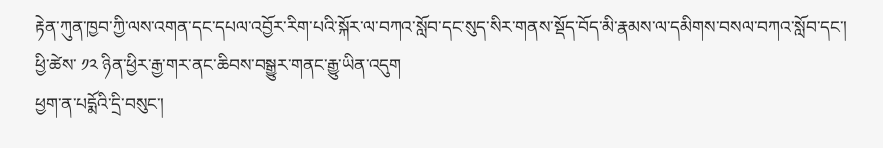རྟེན་ཀུན་ཁྱབ་ཀྱི་ལས་འགན་དང་དཔལ་འབྱོར་རིག་པའི་སྐོར་ལ་བཀའ་སློབ་དང་སུད་སིར་གནས་སྡོད་བོད་མི་རྣམས་ལ་དམིགས་བསལ་བཀའ་སློབ་དང་། ཕྱི་ཚེས་ ༡༢ ཉིན་ཕྱིར་རྒྱ་གར་ནང་ཆིབས་བསྒྱུར་གནང་རྒྱུ་ཡིན་འདུག
ཕྱག་ན་པདྨོའི་དྲི་བསུང་།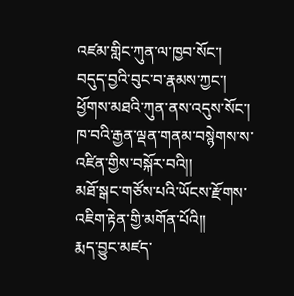འཛམ་གླིང་ཀུན་ལ་ཁྱབ་སོང་།
བདུད་བྱའི་བུང་བ་རྣམས་ཀྱང་།
ཕྱོགས་མཐའི་ཀུན་ནས་འདུས་སོང་།
ཁ་བའི་རྒྱན་ལྡན་གནམ་བསྙེགས་ས་འཛིན་གྱིས་བསྐོར་བའི།།
མཐོ་སྒང་གཙོས་པའི་ཡོངས་རྫོགས་འཇིག་རྟེན་གྱི་མགོན་པོའི།།
རྨད་བྱུང་མཛད་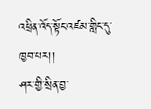འཕྲིན་འོད་སྟོང་འཛམ་གླིང་དུ་ཁྱབ་པར།།
ཤར་གྱི་སྲིན་བྱ་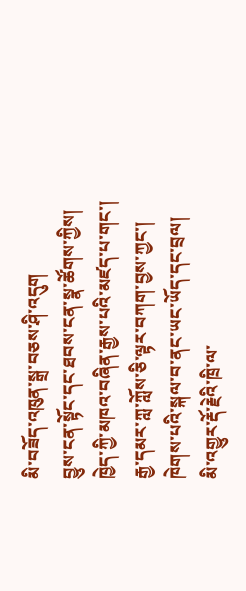མི་བཟོད་འཁུན་སྒྲ་བཅས་ཤི་འདུག
བྱུས་ངན་སྟོང་དང་ཐབས་ངན་སྣ་ཚོགས་ཀྱིས།
ཁྱེད་ཀྱི་མཁའ་བཞིན་རྒྱས་པའི་མཛད་པ་གང་།
རྒྱ་དམར་ཀླ་ཀློས་ཅི་ལྟར་བཀག་བྱས་ཀྱང་།
ཁེགས་པའི་སྐལ་བ་ནང་ཡང་ཡོད་དང་བྲལ།
མི་འགྱུར་རྡོ་རྗེའི་ཁྲི་ལ་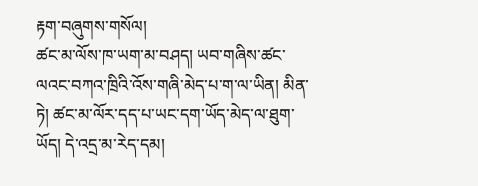རྟག་བཞུགས་གསོལ།
ཚང་མ་ལོས་ཁ་ཡག་མ་བཤད། ཡབ་གཞིས་ཚང་ལའང་བཀའ་ཁྲིའི་འོས་གཞི་མེད་པ་ག་ལ་ཡིན། མིན་ཏེ། ཚང་མ་ལོར་དད་པ་ཡང་དག་ཡོད་མེད་ལ་ཐུག་ཡོད། དེ་འདྲ་མ་རེད་དམ།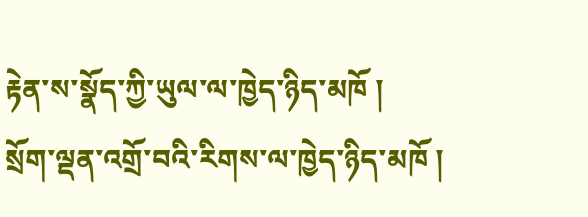རྟེན་ས་སྣོད་ཀྱི་ཡུལ་ལ་ཁྱེད་ཉིད་མཁོ །
སྲོག་ལྡན་འགྲོ་བའི་རིགས་ལ་ཁྱེད་ཉིད་མཁོ །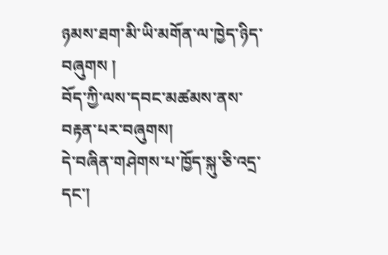ཉམས་ཐག་མི་ཡི་མགོན་ལ་ཁྱེད་ཉིད་བཞུགས །
བོད་ཀྱི་ལས་དབང་མཚམས་ནས་བརྟན་པར་བཞུགས།
དེ་བཞིན་གཤེགས་པ་ཁྱོད་སྐུ་ཅི་འདྲ་དང་།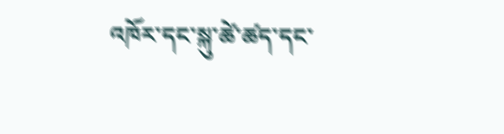འཁོར་དང་སྐུ་ཚེ་ཚད་དང་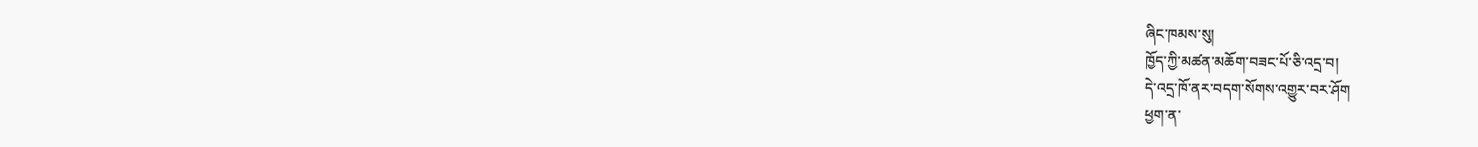ཞིང་ཁམས་སུ།
ཁྱོད་ཀྱི་མཚན་མཆོག་བཟང་པོ་ཅི་འདྲ་བ།
དེ་འདྲ་ཁོ་ནར་བདག་སོགས་འགྱུར་བར་ཤོག
ཕྱག་ན་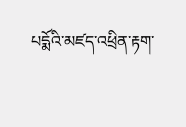པདྨོའི་མཛད་འཕྲིན་རྟག་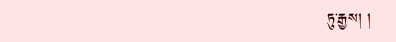ཏུ་རྒྱས། །